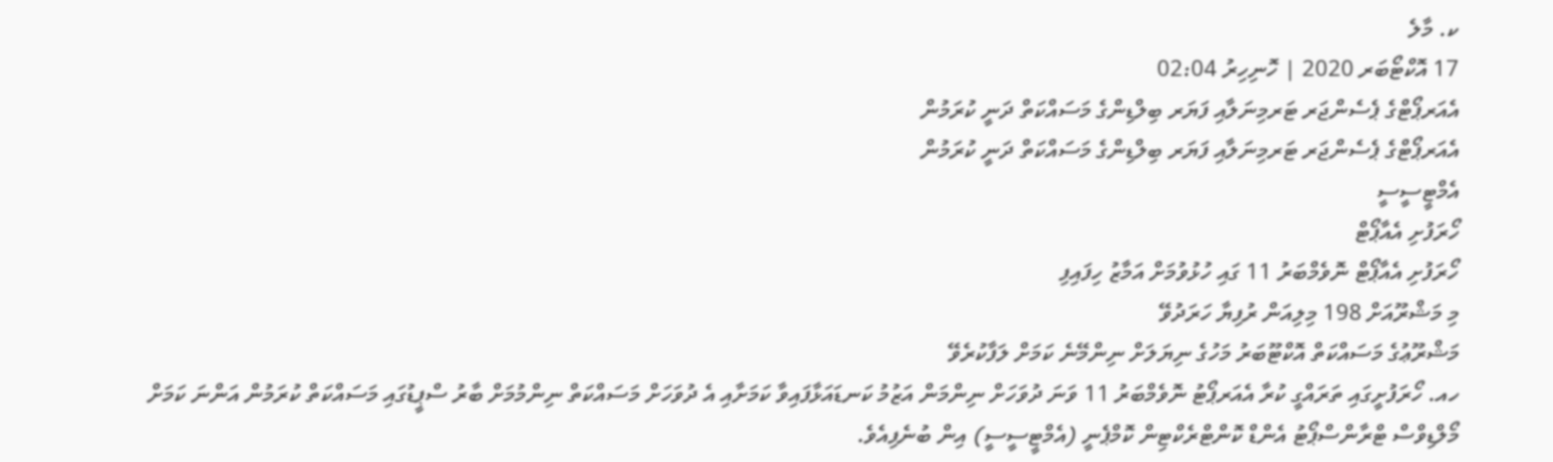ކ. މާލެ
17 އޮކްޓޯބަރ 2020 | ހޮނިހިރު 02:04
އެއަރޕޯޓްގެ ޕެސެންޖަރ ޓަރމިނަލާއި ފަޔަރ ބިލްޑިންގެ މަސައްކަތް ދަނީ ކުރަމުން
އެއަރޕޯޓްގެ ޕެސެންޖަރ ޓަރމިނަލާއި ފަޔަރ ބިލްޑިންގެ މަސައްކަތް ދަނީ ކުރަމުން
އެމްޓީސީސީ
ހޯރަފުށި އެއާޕޯޓް
ހޯރަފުށި އެއާޕޯޓް ނޮވެމްބަރު 11 ގައި ހުޅުވުމަށް އަމާޒު ހިފައިފި
މި މަޝްރޫއަށް 198 މިލިއަން ރުފިޔާ ހަރަދުވޭ
މަޝްރޫޢުގެ މަސައްކަތް އޮކްޓޫބަރު މަހުގެ ނިޔަލަށް ނިންމޭނެ ކަމަށް ލަފާކުރެވޭ
ހއ. ހޯރަފުށީގައި ތަރައްގީ ކުރާ އެއަރޕޯޓު ނޮވެމްބަރު 11 ވަނަ ދުވަހަށް ނިންމަން އަޒުމު ކަނޑައަޅާފައިވާ ކަމަށާއި އެ ދުވަހަށް މަސައްކަތް ނިންމުމަށް ބާރު ސްޕީޑުގައި މަސައްކަތް ކުރަމުން އަންނަ ކަމަށް މޯލްޑިވްސް ޓްރާންސްޕޯޓު އެންޑް ކޮންޓްރެކްޓިން ކޮމްޕެނީ (އެމްޓީސީސީ) އިން ބުނެފިއެވެ.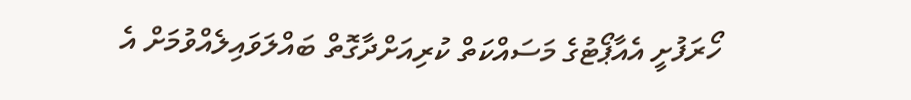ހޯރަފުށީ އެއާޕޯޓުގެ މަސައްކަތް ކުރިއަށްދާގޮތް ބައްލަވައިލެއްވުމަށް އެ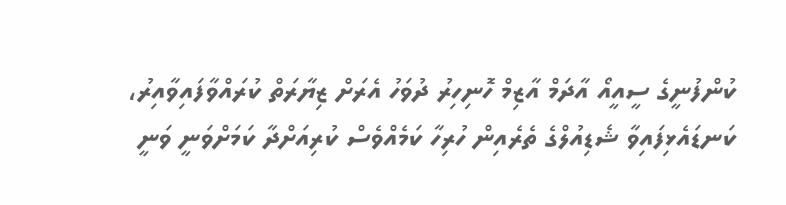ކުންފުނީގެ ސީއީއޯ އާދަމް އާޒިމް ހޮނިހިރު ދުވަހު އެރަށް ޒިޔާރަތް ކުރައްވާފައިވާއިރު، ކަނޑައެޅިފައިވާ ޝެޑިއުލްގެ ތެރެއިން ހުރިހާ ކަމެއްވެސް ކުރިއަށްދާ ކަމަށްވަނީ ވަނީ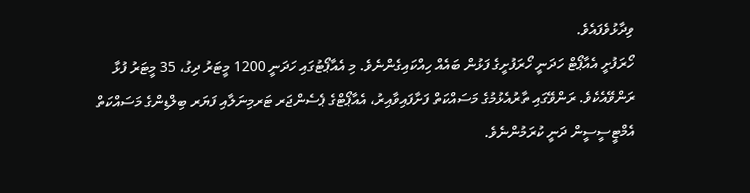ވިދާޅުވެފައެވެ.
ހޯރަފުށީ އެއާޕޯޓް ހަދަނީ ހޯރަފުށީގެ ފަޅުން ބައެއް ހިއްކައިގެންނެވެ. މި އެއާޕޯޓުގައި ހަދަނީ 1200 މީޓަރު ދިގު، 35 މީޓަރު ފުޅާ ރަންވޭއެކެވެ. ރަންވޭގައި ތާރުއެޅުމުގެ މަސައްކަތް ފަށާފައިވާއިރު، އެއާޕޯޓްގެ ޕެސެންޖަރ ޓަރމިނަލާއި ފަޔަރ ބިލްޑިންގެ މަސައްކަތް އެމްޓީސީސީން ދަނީ ކުރަމުންނެވެ.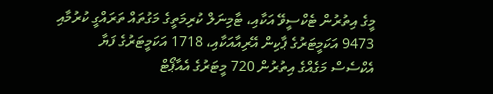މީގެ އިތުރުން ޓެކްސީވޭ އަކާއި، ޓާމިނަލް ކުރިމަތީގެ މަގުތައް ތަރައްގީ ކުރުމާއި 9473 އަކަމީޓަރުގެ ޕާކިން އޭރިއާއަކާއި، 1718 އަކަމީޓަރުގެ ފަޔާ އެކްސެސް މަގެއްގެ އިތުރުން 720 މީޓަރުގެ އެއާޕޯޓް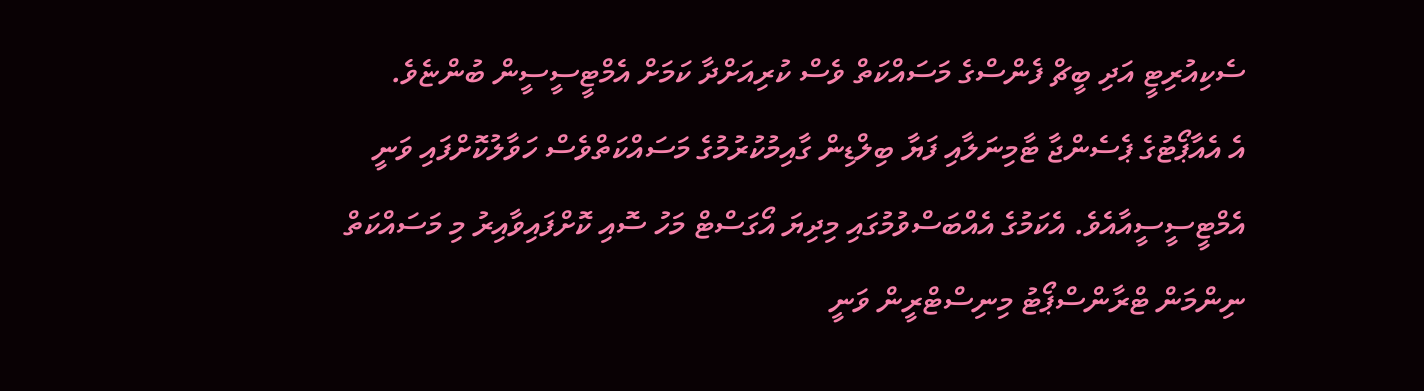ސެކިއުރިޓީ އަދި ބީޗް ފެންސްގެ މަސައްކަތް ވެސް ކުރިއަށްދާ ކަމަށް އެމްޓީސީސީން ބުންޏެވެ.
އެ އެއާޕޯޓުގެ ޕެސެންޖާ ޓާމިނަލާއި ފަޔާ ބިލްޑިން ގާއިމުކުރުމުގެ މަސައްކަތްވެސް ހަވާލުކޮށްފައި ވަނީ އެމްޓީސީސީއާއެވެ. އެކަމުގެ އެއްބަސްވުމުގައި މިދިޔަ އޯގަސްޓް މަހު ސޮއި ކޮށްފައިވާއިރު މި މަސައްކަތް ނިންމަން ޓްރާންސްޕޯޓު މިނިސްޓްރީން ވަނީ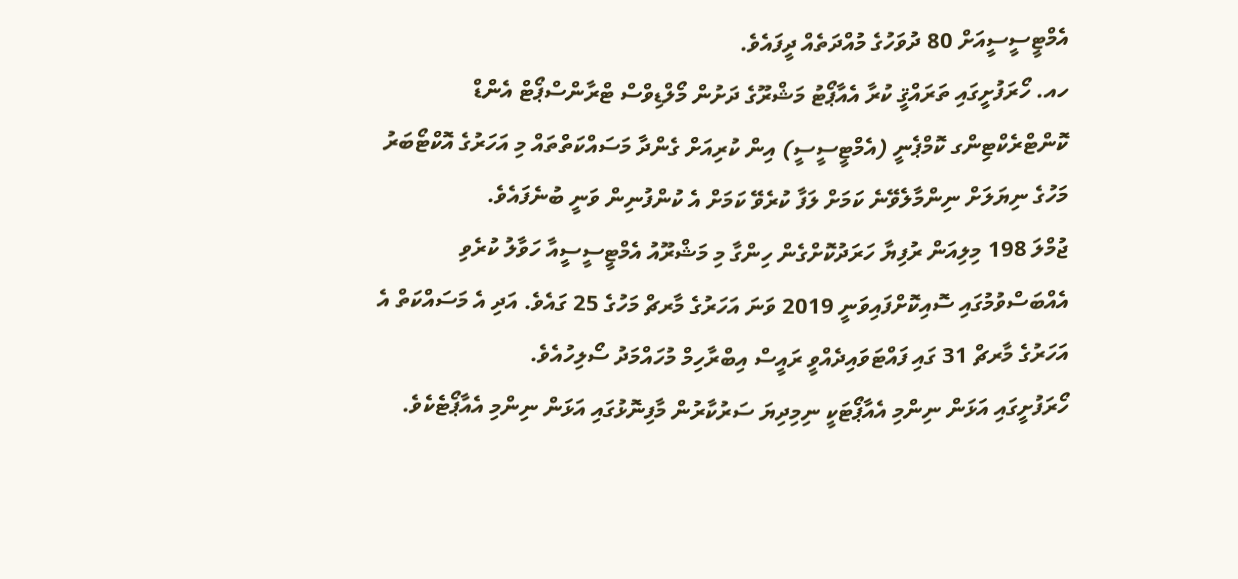އެމްޓީސީސީއަށް 80 ދުވަހުގެ މުއްދަތެއް ދީފައެވެ.
ހއ. ހޯރަފުށީގައި ތަރައްޤީ ކުރާ އެއާޕޯޓު މަޝްރޫގެ ދަށުން މޯލްޑިވްސް ޓްރާންސްޕޯޓް އެންޑް ކޮންޓްރެކްޓިންގ ކޮމްޕެނީ (އެމްޓީސީސީ) އިން ކުރިއަށް ގެންދާ މަސައްކަތްތައް މި އަހަރުގެ އޮކްޓޯބަރު މަހުގެ ނިޔަލަށް ނިންމާލެވޭނެ ކަމަށް ލަފާ ކުރެވޭ ކަމަށް އެ ކުންފުނިން ވަނީ ބުނެފައެވެ.
ޖުމްލަ 198 މިލިއަން ރުފިޔާ ހަރަދުކޮށްގެން ހިންގާ މި މަޝްރޫއު އެމްޓީސީސީއާ ހަވާލު ކުރެވި އެއްބަސްވުމުގައި ސޮއިކޮށްފައިވަނީ 2019 ވަނަ އަހަރުގެ މާރޗް މަހުގެ 25 ގައެވެ. އަދި އެ މަސައްކަތް އެ އަހަރުގެ މާރޗް 31 ގައި ފައްޓަވައިދެއްވީ ރައީސް އިބްރާހިމް މުހައްމަދު ސޯލިހުއެވެ.
ހޯރަފުށީގައި އަޅަން ނިންމި އެއާޕޯޓަކީ ނިމިދިޔަ ސަރުކާރުން މާފިނޮޅުގައި އަޅަން ނިންމި އެއާޕޯޓެކެވެ.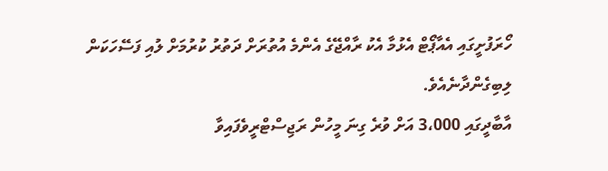ހޯރަފުށީގައި އެއާޕޯޓް އެޅުމާ އެކު ރާއްޖޭގެ އެންމެ އުތުރަށް ދަތުރު ކުރުމަށް ލުއި ފަސޭހަކަން ލިބިގެންދާނެއެވެ.
އާބާދީގައި 3،000 އަށް ވުރެ ގިނަ މީހުން ރަޖިސްޓްރީވެފައިވާ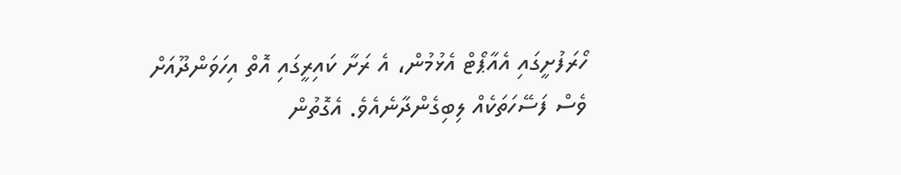ހޯރަފުށީގައި އެއާޕޯޓް އެޅުމުން، އެ ރަށާ ކައިރީގައި އޮތް އިހަވަންދޫއަށް ވެސް ފަސޭހަތަކެއް ލިބިގެންދާނެއެވެ. އެގޮތުން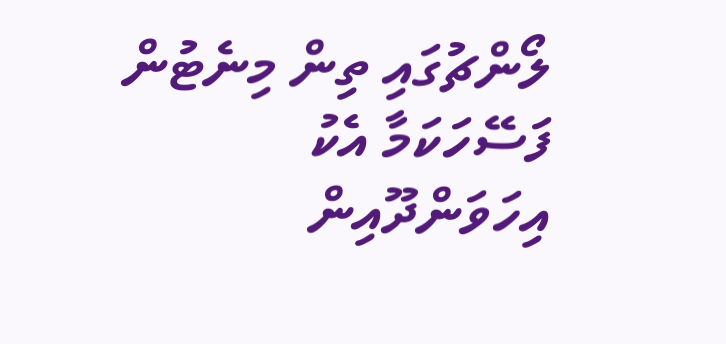ލޯންޗުގައި ތިން މިނެޓުން ފަސޭހަކަމާ އެކު އިހަވަންދޫއިން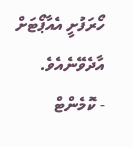ހޯރަފުށީ އެއާޕޯޓަށް އާދެވޭނެއެވެ.
- ކޮމެންޓް